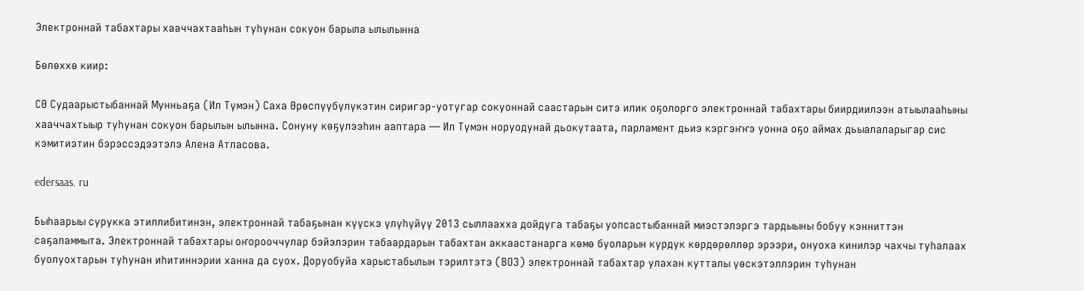Электроннай табахтары хааччахтааһын туһунан сокуон барыла ылылынна

Бөлөххө киир:

СӨ Судаарыстыбаннай Мунньаҕа (Ил Түмэн) Саха Өрөспүүбүлүкэтин сиригэр-уотугар сокуоннай саастарын ситэ илик оҕолорго электроннай табахтары биирдиилээн атыылааһыны хааччахтыыр туһунан сокуон барылын ылынна. Сонуну көҕүлээһин ааптара — Ил Түмэн норуодунай дьокутаата, парламент дьиэ кэргэҥҥэ уонна оҕо аймах дьыалаларыгар сис кэмитиэтин бэрэссэдээтэлэ Алена Атласова.

edersaas. ru

Быһаарыы сурукка этиллибитинэн, электроннай табаҕынан күүскэ үлүһүйүү 2013 сыллаахха дойдуга табаҕы уопсастыбаннай миэстэлэргэ тардыыны бобуу кэнниттэн саҕаламмыта. Электроннай табахтары оҥорооччулар бэйэлэрин табаардарын табахтан аккаастанарга көмө буоларын курдук көрдөрөллөр эрээри, онуоха кинилэр чахчы туһалаах буолуохтарын туһунан иһитиннэрии ханна да суох. Доруобуйа харыстабылын тэрилтэтэ (ВОЗ) электроннай табахтар улахан кутталы үөскэтэллэрин туһунан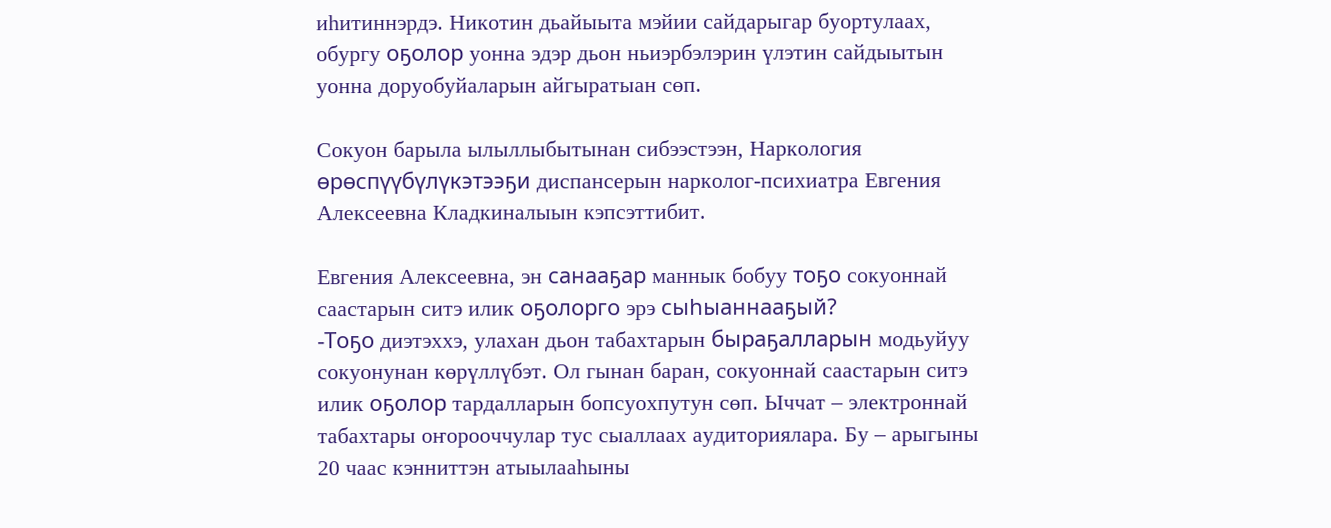иһитиннэрдэ. Никотин дьайыыта мэйии сайдарыгар буортулаах, обургу оҕолор уонна эдэр дьон ньиэрбэлэрин үлэтин сайдыытын уонна доруобуйаларын айгыратыан сөп.

Сокуон барыла ылыллыбытынан сибээстээн, Наркология өрөспүүбүлүкэтээҕи диспансерын нарколог-психиатра Евгения Алексеевна Кладкиналыын кэпсэттибит.

Евгения Алексеевна, эн санааҕар маннык бобуу тоҕо сокуоннай саастарын ситэ илик оҕолорго эрэ сыһыаннааҕый?
-Тоҕо диэтэххэ, улахан дьон табахтарын быраҕалларын модьуйуу сокуонунан көрүллүбэт. Ол гынан баран, сокуоннай саастарын ситэ илик оҕолор тардалларын бопсуохпутун сөп. Ыччат – электроннай табахтары оҥорооччулар тус сыаллаах аудиториялара. Бу – арыгыны 20 чаас кэнниттэн атыылааһыны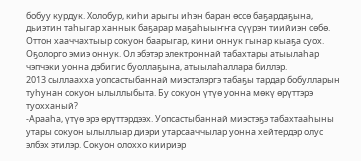бобуу курдук. Холобур, киһи арыгы иһэн баран өссө баҕардаҕына, дьиэтин таһыгар ханнык баҕарар маҕаһыыҥҥа сүүрэн тиийиэн сөбө. Оттон хааччахтыыр сокуон баарыгар, кини оннук гынар кыаҕа суох. Оҕолорго эмиэ оннук. Ол эбэтэр электроннай табахтары атыылаһар чэпчэки уонна дэбигис буоллаҕына, атыылаһаллара биллэр.
2013 сыллаахха уопсастыбаннай миэстэлэргэ табаҕы тардар бобулларын туһунан сокуон ылыллыбыта. Бу сокуон үтүө уонна мөкү өрүттэрэ туохханый?
-Арааһа, үтүө эрэ өрүттэрдээх. Уопсастыбаннай миэстэҕэ табахтааһыны утары сокуон ылыллыар диэри утарсааччылар уонна хейтердэр олус элбэх этилэр. Сокуон олоххо киириэр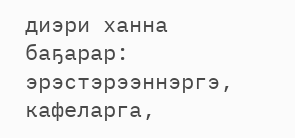диэри ханна баҕарар: эрэстэрээннэргэ, кафеларга,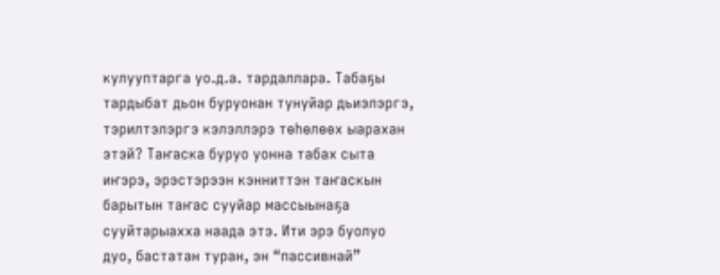кулууптарга уо.д.а. тардаллара. Табаҕы тардыбат дьон буруонан тунуйар дьиэлэргэ, тэрилтэлэргэ кэлэллэрэ төһөлөөх ыарахан этэй? Таҥаска буруо уонна табах сыта иҥэрэ, эрэстэрээн кэнниттэн таҥаскын барытын таҥас сууйар массыынаҕа сууйтарыахха наада этэ. Ити эрэ буолуо дуо, бастатан туран, эн “пассивнай”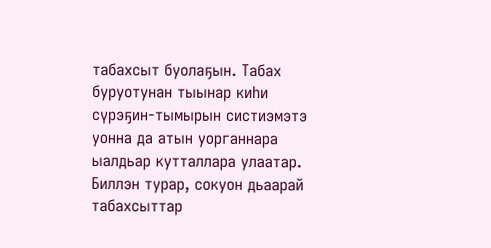табахсыт буолаҕын. Табах буруотунан тыынар киһи сүрэҕин-тымырын систиэмэтэ уонна да атын уорганнара ыалдьар кутталлара улаатар. Биллэн турар, сокуон дьаарай табахсыттар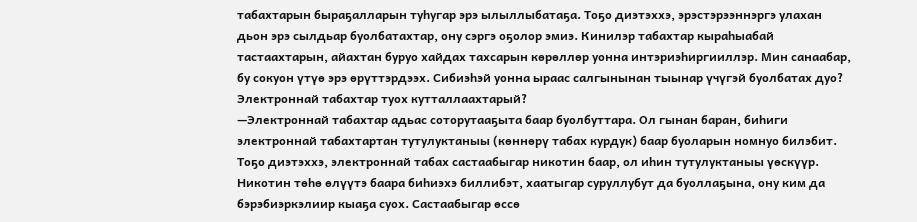табахтарын быраҕалларын туһугар эрэ ылыллыбатаҕа. Тоҕо диэтэххэ, эрэстэрээннэргэ улахан дьон эрэ сылдьар буолбатахтар, ону сэргэ оҕолор эмиэ. Кинилэр табахтар кыраһыабай тастаахтарын, айахтан буруо хайдах тахсарын көрөллөр уонна интэриэһиргииллэр. Мин санаабар, бу сокуон үтүө эрэ өрүттэрдээх. Сибиэһэй уонна ыраас салгынынан тыынар үчүгэй буолбатах дуо?
Электроннай табахтар туох кутталлаахтарый?
—Электроннай табахтар адьас соторутааҕыта баар буолбуттара. Ол гынан баран, биһиги электроннай табахтартан тутулуктаныы (көннөрү табах курдук) баар буоларын номнуо билэбит. Тоҕо диэтэххэ, электроннай табах састаабыгар никотин баар, ол иһин тутулуктаныы үөскүүр. Никотин төһө өлүүтэ баара биһиэхэ биллибэт, хаатыгар суруллубут да буоллаҕына, ону ким да бэрэбиэркэлиир кыаҕа суох. Састаабыгар өссө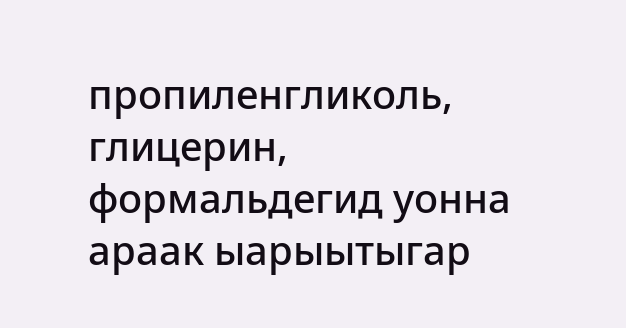пропиленгликоль, глицерин, формальдегид уонна араак ыарыытыгар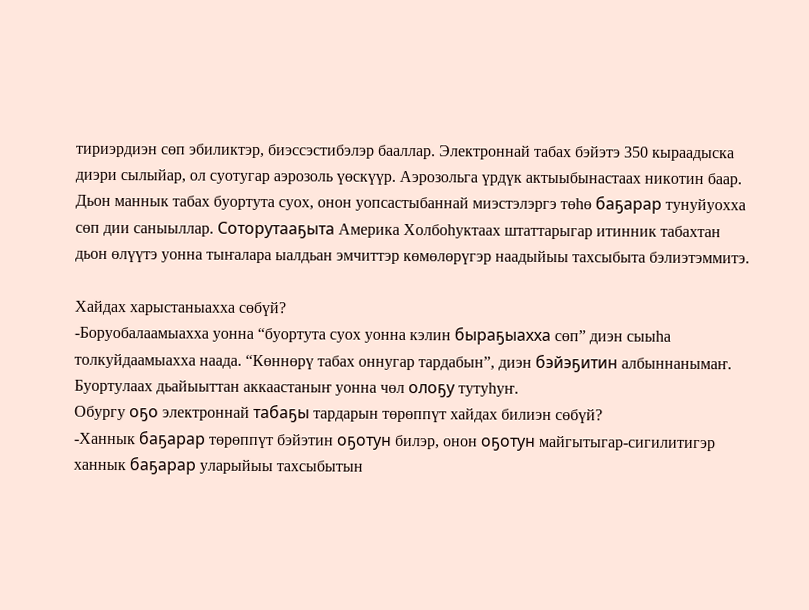тириэрдиэн сөп эбиликтэр, биэссэстибэлэр бааллар. Электроннай табах бэйэтэ 350 кыраадыска диэри сылыйар, ол суотугар аэрозоль үөскүүр. Аэрозольга үрдүк актыыбынастаах никотин баар. Дьон маннык табах буортута суох, онон уопсастыбаннай миэстэлэргэ төһө баҕарар тунуйуохха сөп дии саныыллар. Соторутааҕыта Америка Холбоһуктаах штаттарыгар итинник табахтан дьон өлүүтэ уонна тыҥалара ыалдьан эмчиттэр көмөлөрүгэр наадыйыы тахсыбыта бэлиэтэммитэ.

Хайдах харыстаныахха сөбүй?
-Боруобалаамыахха уонна “буортута суох уонна кэлин быраҕыахха сөп” диэн сыыһа толкуйдаамыахха наада. “Көннөрү табах оннугар тардабын”, диэн бэйэҕитин албыннанымаҥ. Буортулаах дьайыыттан аккаастаныҥ уонна чөл олоҕу тутуһуҥ.
Обургу оҕо электроннай табаҕы тардарын төрөппүт хайдах билиэн сөбүй?
-Ханнык баҕарар төрөппүт бэйэтин оҕотун билэр, онон оҕотун майгытыгар-сигилитигэр ханнык баҕарар уларыйыы тахсыбытын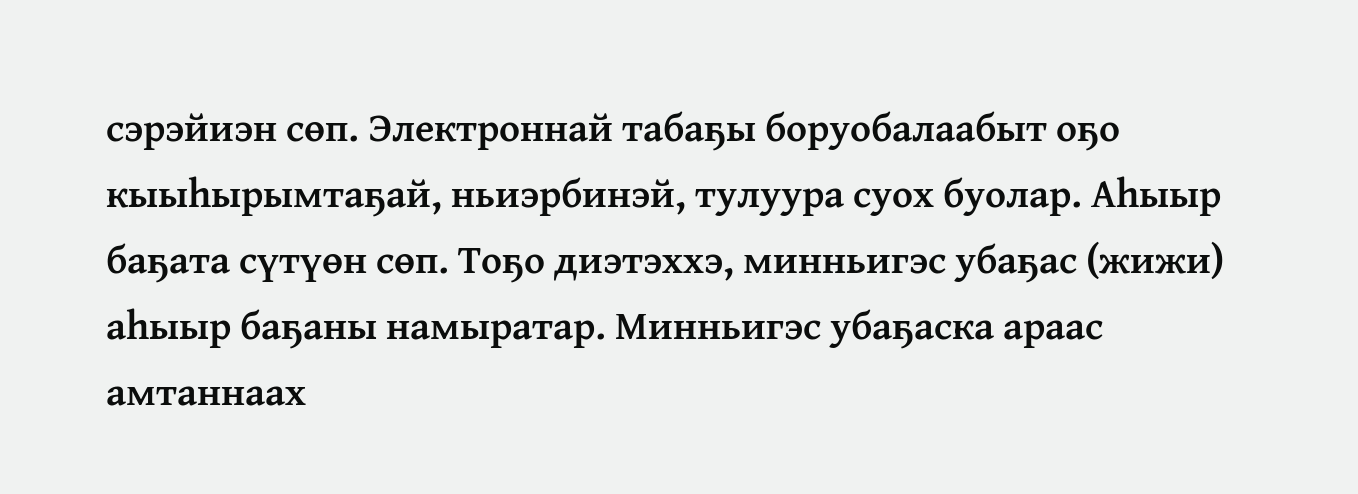сэрэйиэн сөп. Электроннай табаҕы боруобалаабыт оҕо кыыһырымтаҕай, ньиэрбинэй, тулуура суох буолар. Аһыыр баҕата сүтүөн сөп. Тоҕо диэтэххэ, минньигэс убаҕас (жижи) аһыыр баҕаны намыратар. Минньигэс убаҕаска араас амтаннаах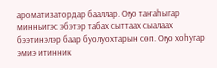ароматизатордар бааллар. Оҕо таҥаһыгар минньигэс эбэтэр табах сыттаах сыалаах бээтинэлэр баар буолуохтарын сөп. Оҕо хоһугар эмиэ итинник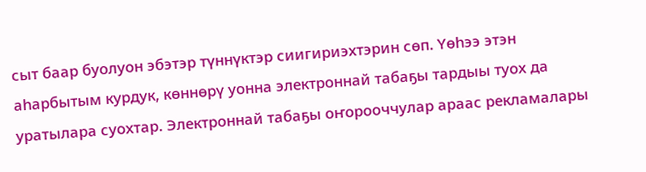сыт баар буолуон эбэтэр түннүктэр сиигириэхтэрин сөп. Үөһээ этэн аһарбытым курдук, көннөрү уонна электроннай табаҕы тардыы туох да уратылара суохтар. Электроннай табаҕы оҥорооччулар араас рекламалары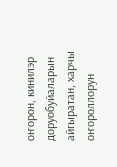оҥорон, кинилэр доруобуйаларын айгыратан, харчы оҥороллорун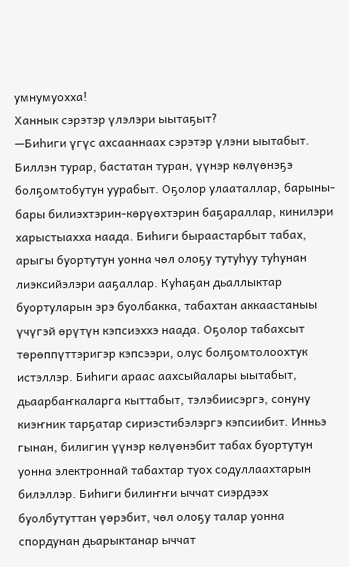умнумуохха!
Ханнык сэрэтэр үлэлэри ыытаҕыт?
—Биһиги үгүс ахсааннаах сэрэтэр үлэни ыытабыт. Биллэн турар, бастатан туран, үүнэр көлүөнэҕэ болҕомтобутун уурабыт. Оҕолор улааталлар, барыны-бары билиэхтэрин-көрүөхтэрин баҕараллар, кинилэри харыстыахха наада. Биһиги быраастарбыт табах, арыгы буортутун уонна чөл олоҕу тутуһуу туһунан лиэксийэлэри ааҕаллар. Куһаҕан дьаллыктар буортуларын эрэ буолбакка, табахтан аккаастаныы үчүгэй өрүтүн кэпсиэххэ наада. Оҕолор табахсыт төрөппүттэригэр кэпсээри, олус болҕомтолоохтук истэллэр. Биһиги араас аахсыйалары ыытабыт, дьаарбаҥкаларга кыттабыт, тэлэбиисэргэ, сонуну киэҥник тарҕатар сириэстибэлэргэ кэпсиибит. Инньэ гынан, билигин үүнэр көлүөнэбит табах буортутун уонна электроннай табахтар туох содуллаахтарын билэллэр. Биһиги билиҥҥи ыччат сиэрдээх буолбутуттан үөрэбит, чөл олоҕу талар уонна спордунан дьарыктанар ыччат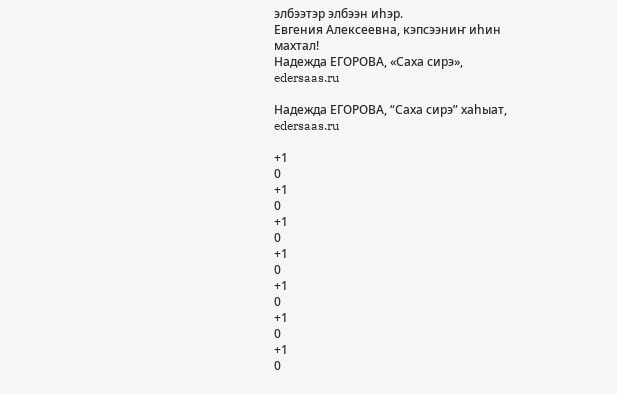элбээтэр элбээн иһэр.
Евгения Алексеевна, кэпсээниҥ иһин махтал!
Надежда ЕГОРОВА, «Саха сирэ», edersaas.ru

Надежда ЕГОРОВА, “Саха сирэ” хаһыат, edersaas.ru

+1
0
+1
0
+1
0
+1
0
+1
0
+1
0
+1
0